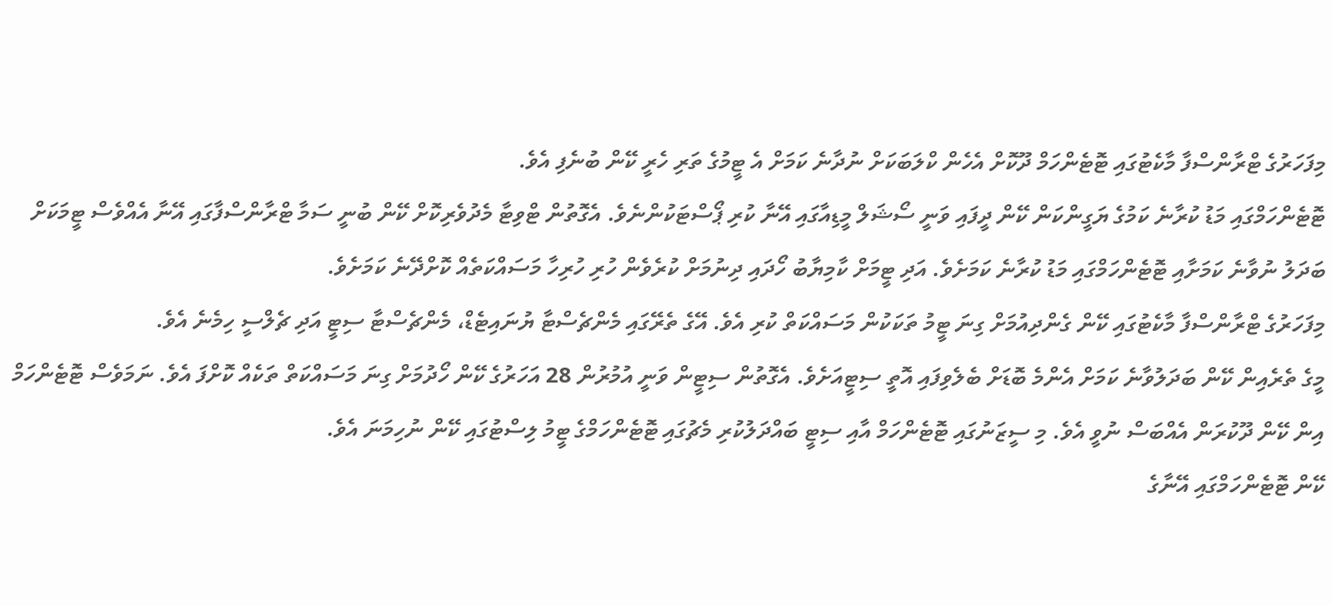މިފަހަރުގެ ޓްރާންސްފާ މާކެޓުގައި ޓޮޓެންހަމް ދޫކޮށް އެހެން ކްލަބަކަށް ނުދާނެ ކަމަށް އެ ޓީމުގެ ތަރި ހެރީ ކޭން ބުނެފި އެވެ.
ޓޮޓެންހަމްގައި މަޑު ކުރާނެ ކަމުގެ ޔަގީންކަން ކޭން ދީފައި ވަނީ ސޯޝަލް މީޑިއާގައި އޭނާ ކުރި ޕޯސްޓަކުންނެވެ. އެގޮތުން ޓްވިޓާ މެދުވެރިކޮށް ކޭން ބުނީ ސަމާ ޓްރާންސްފާގައި އޭނާ އެއްވެސް ޓީމަކަށް ބަދަލު ނުވާނެ ކަމަށާއި ޓޮޓެންހަމްގައި މަޑު ކުރާނެ ކަމަށެވެ. އަދި ޓީމަށް ކާމިޔާބު ހޯދައި ދިނުމަށް ކުރެވެން ހުރި ހުރިހާ މަސައްކަތެއް ކޮށްދޭނެ ކަމަށެވެ.
މިފަހަރުގެ ޓްރާންސްފާ މާކެޓުގައި ކޭން ގެންދިއުމަށް ގިނަ ޓީމު ތަކަކުން މަސައްކަތް ކުރި އެވެ. އޭގެ ތެރޭގައި މެންޗެސްޓާ ޔުނައިޓެޑް، މެންޗެސްޓާ ސިޓީ އަދި ޗެލްސީ ހިމެނެ އެވެ.
މީގެ ތެރެއިން ކޭން ބަދަލުވާނެ ކަމަށް އެންމެ ބޮޑަށް ބެލެވިފައި އޮތީ ސިޓީއަށެވެ. އެގޮތުން ސިޓީން ވަނީ އުމުރުން 28 އަހަރުގެ ކޭން ހޯދުމަށް ގިނަ މަސައްކަތް ތަކެއް ކޮށްފަ އެވެ. ނަމަވެސް ޓޮޓެންހަމް އިން ކޭން ދޫކުރަން އެއްބަސް ނުވީ އެވެ. މި ސީޒަނުގައި ޓޮޓެންހަމް އާއި ސިޓީ ބައްދަލުކުރި މެޗުގައި ޓޮޓެންހަމްގެ ޓީމު ލިސްޓުގައި ކޭން ނުހިމަނަ އެވެ.
ކޭން ޓޮޓެންހަމްގައި އޭނާގެ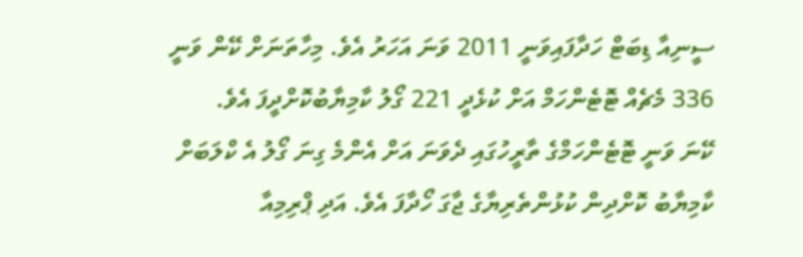ސީނިއާ ޑިބަޓް ހަދާފައިވަނީ 2011 ވަނަ އަހަރު އެވެ. މިހާތަނަށް ކޭން ވަނީ 336 މެޗެއް ޓޮޓެންހަމް އަށް ކުޅެދީ 221 ގޯލު ކާމިޔާބުކޮށްދީފަ އެވެ.
ކޭނަ ވަނީ ޓޮޓެންހަމްގެ ތާރީހުގައި ދެވަނަ އަށް އެންމެ ގިނަ ގޯލު އެ ކްލަބަށް ކާމިޔާބު ކޮށްދިން ކުޅުންތެރިޔާގެ ޖާގަ ހޯދާފަ އެވެ. އަދި ޕްރިމިއާ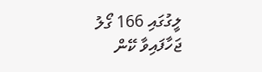ލީގުގައި 166 ގޯލު ޖަހާފައިވާ ކޭން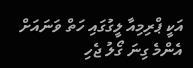އަކީ ޕްރިމިއާ ލީގުގައި ހަތް ވަނައަށް އެންމެ ގިނަ ގޯލު ޖެހި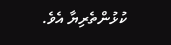ކުޅުންތެރިޔާ އެވެ.